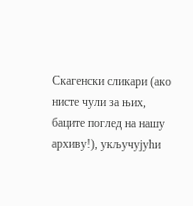Скагенски сликари (ако нисте чули за њих, баците поглед на нашу архиву!), укључујући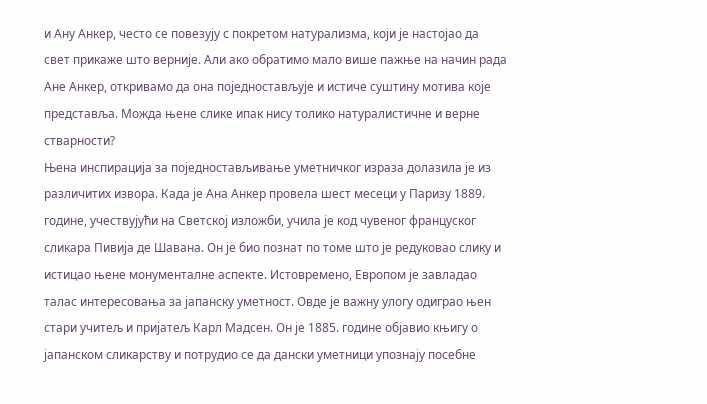и Ану Анкер, често се повезују с покретом натурализма, који је настојао да свет прикаже што верније. Али ако обратимо мало више пажње на начин рада Ане Анкер, откривамо да она поједностављује и истиче суштину мотива које представља. Можда њене слике ипак нису толико натуралистичне и верне стварности?
Њена инспирација за поједностављивање уметничког израза долазила је из различитих извора. Када је Ана Анкер провела шест месеци у Паризу 1889. године, учествујући на Светској изложби, учила је код чувеног француског сликара Пивија де Шавана. Он је био познат по томе што је редуковао слику и истицao њене монументалне аспекте. Истовремено, Европом је завладао талас интересовања за јапанску уметност. Овде је важну улогу одиграо њен стари учитељ и пријатељ Карл Мадсен. Он је 1885. године објавио књигу о јапанском сликарству и потрудио се да дански уметници упознају посебне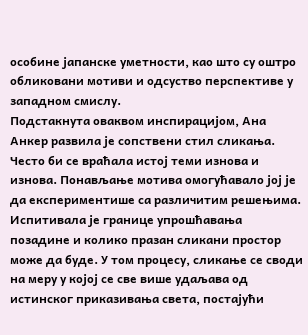особине јапанске уметности, као што су оштро обликовани мотиви и одсуство перспективе у западном смислу.
Подстакнута оваквом инспирацијом, Ана Анкер развила је сопствени стил сликања. Често би се враћала истој теми изнова и изнова. Понављање мотива омогућавало јој је да експериментише са различитим решењима. Испитивала је границе упрошћавања позадине и колико празан сликани простор може да буде. У том процесу, сликање се своди на меру у којој се све више удаљава од истинског приказивања света, постајући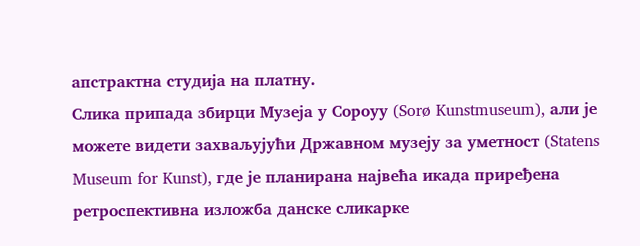апстрактна студија на платну.
Слика припада збирци Музеја у Сороуу (Sorø Kunstmuseum), али је можете видети захваљујући Државном музеју за уметност (Statens Museum for Kunst), где је планирана највећа икада приређена ретроспективна изложба данске сликарке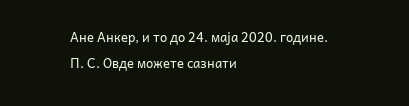Ане Анкер, и то до 24. маја 2020. године.
П. С. Овде можете сазнати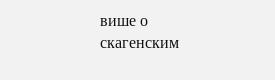више о скагенским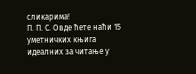сликарима!
П. П. С. Овде ћете наћи 15 уметничких књига идеалних за читање у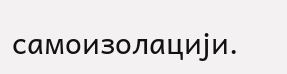самоизолацији.